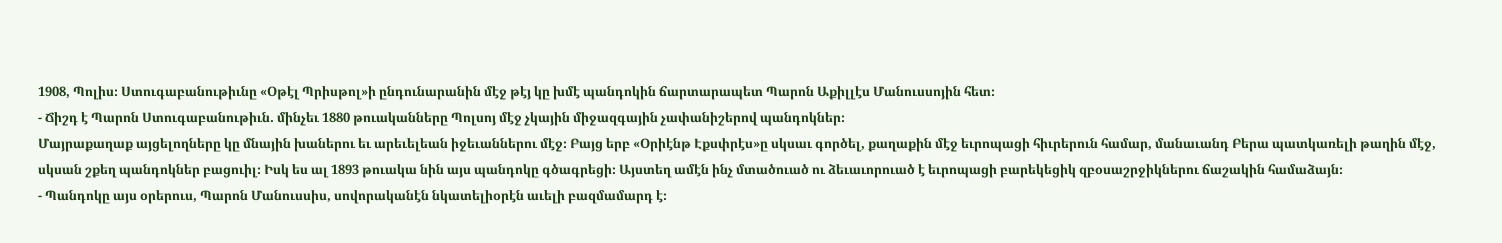1908, Պոլիս։ Ստուգաբանութիւնը «Օթէլ Պրիսթոլ»ի ընդունարանին մէջ թէյ կը խմէ պանդոկին ճարտարապետ Պարոն Աքիլլէս Մանուսսոյին հետ։
- Ճիշդ է Պարոն Ստուգաբանութիւն. մինչեւ 1880 թուականները Պոլսոյ մէջ չկային միջազգային չափանիշերով պանդոկներ։
Մայրաքաղաք այցելողները կը մնային խաներու եւ արեւելեան իջեւաններու մէջ։ Բայց երբ «Օրիէնթ Էքսփրէս»ը սկսաւ գործել, քաղաքին մէջ եւրոպացի հիւրերուն համար, մանաւանդ Բերա պատկառելի թաղին մէջ, սկսան շքեղ պանդոկներ բացուիլ։ Իսկ ես ալ 1893 թուակա նին այս պանդոկը գծագրեցի։ Այստեղ ամէն ինչ մտածուած ու ձեւաւորուած է եւրոպացի բարեկեցիկ զբօսաշրջիկներու ճաշակին համաձայն։
- Պանդոկը այս օրերուս, Պարոն Մանուսսիս, սովորականէն նկատելիօրէն աւելի բազմամարդ է։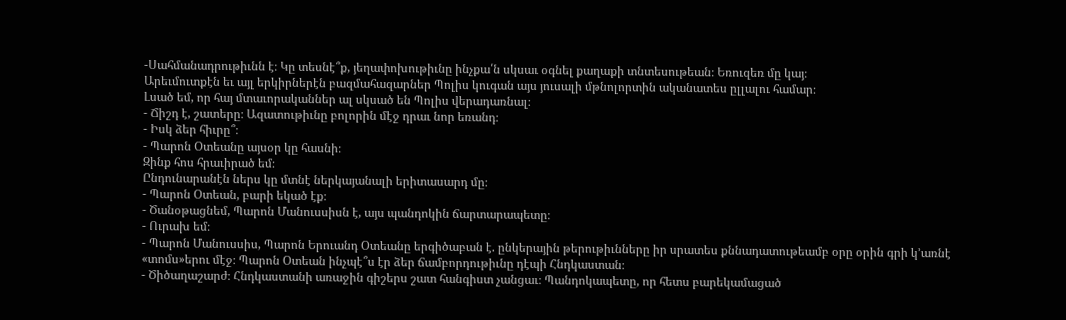-Սահմանադրութիւնն է։ Կը տեսնէ՞ք, յեղափոխութիւնը ինչքա՛ն սկսաւ օգնել քաղաքի տնտեսութեան։ Եռուզեռ մը կայ։
Արեւմուտքէն եւ այլ երկիրներէն բազմահազարներ Պոլիս կուգան այս յուսալի մթնոլորտին ականատես ըլլալու համար։
Լսած եմ, որ հայ մտաւորականներ ալ սկսած են Պոլիս վերադառնալ։
- Ճիշդ է, շատերը։ Ազատութիւնը բոլորին մէջ դրաւ նոր եռանդ։
- Իսկ ձեր հիւրը՞։
- Պարոն Օտեանը այսօր կը հասնի։
Զինք հոս հրաւիրած եմ։
Ընդունարանէն ներս կը մտնէ ներկայանալի երիտասարդ մը։
- Պարոն Օտեան, բարի եկած էք։
- Ծանօթացնեմ, Պարոն Մանուսսիսն է, այս պանդոկին ճարտարապետը։
- Ուրախ եմ։
- Պարոն Մանուսսիս, Պարոն Երուանդ Օտեանը երգիծաբան է. ընկերային թերութիւնները իր սրատես քննադատութեամբ օրը օրին գրի կ’առնէ «տոմս»երու մէջ։ Պարոն Օտեան ինչպէ՞ս էր ձեր ճամբորդութիւնը դէպի Հնդկաստան։
- Ծիծաղաշարժ։ Հնդկաստանի առաջին գիշերս շատ հանգիստ չանցաւ։ Պանդոկապետը, որ հետս բարեկամացած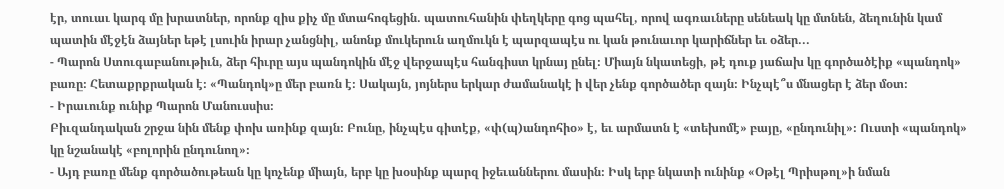էր, տուաւ կարգ մը խրատներ, որոնք զիս քիչ մը մտահոգեցին. պատուհանին փեղկերը գոց պահել, որով ագռաւները սենեակ կը մտնեն, ձեղունին կամ պատին մէջէն ձայներ եթէ լսուին իրար չանցնիլ, անոնք մուկերուն աղմուկն է պարզապէս ու կան թունաւոր կարիճներ եւ օձեր...
- Պարոն Ստուգաբանութիւն, ձեր հիւրը այս պանդոկին մէջ վերջապէս հանգիստ կրնայ ընել։ Միայն նկատեցի, թէ դուք յաճախ կը գործածէիք «պանդոկ» բառը։ Հետաքրքրական է։ «Պանդոկ»ը մեր բառն է։ Սակայն, յոյներս երկար ժամանակէ ի վեր չենք գործածեր զայն։ Ինչպէ՞ս մնացեր է ձեր մօտ։
- Իրաւունք ունիք Պարոն Մանուսսիս։
Բիւզանդական շրջա նին մենք փոխ առինք զայն։ Բունը, ինչպէս գիտէք, «փ(պ)անդոհիօ» է, եւ արմատն է «տեխոմէ» բայը, «ընդունիլ»։ Ուստի «պանդոկ» կը նշանակէ «բոլորին ընդունող»։
- Այդ բառը մենք գործածութեան կը կոչենք միայն, երբ կը խօսինք պարզ իջեւաններու մասին։ Իսկ երբ նկատի ունինք «Օթէլ Պրիսթոլ»ի նման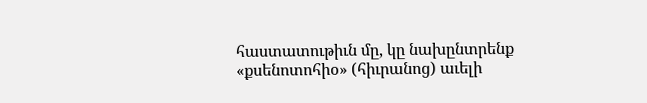հաստատութիւն մը, կը նախընտրենք «քսենոտոհիօ» (հիւրանոց) աւելի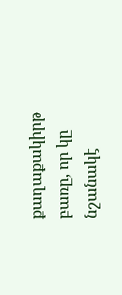քաղաքակիրթ բառը, որ կը նշանակէ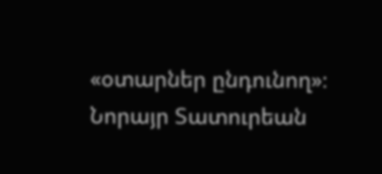«օտարներ ընդունող»։
Նորայր Տատուրեան